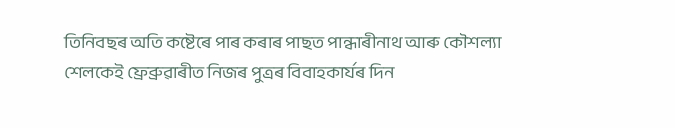তিনিবছৰ অতি কষ্টেৰে পাৰ কৰাৰ পাছত পান্ধাৰীনাথ আৰু কৌশল্যা শেলকেই ফ্ৰেব্ৰুৱাৰীত নিজৰ পুত্ৰৰ বিবাহকাৰ্যৰ দিন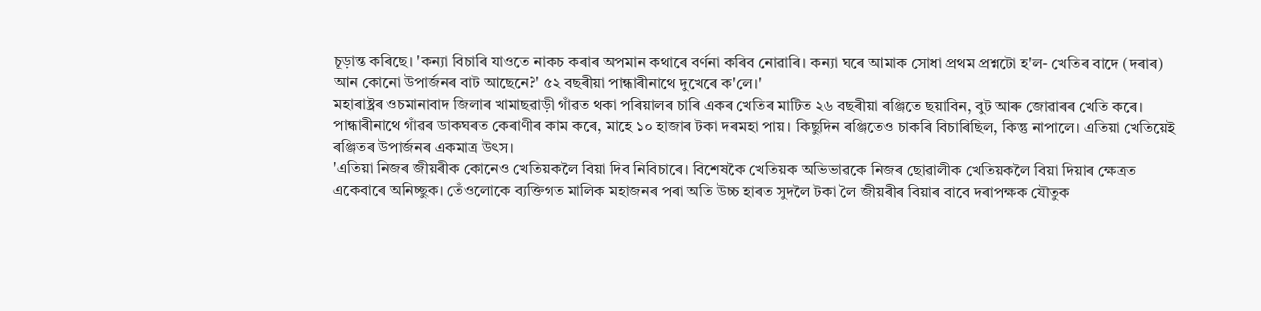চূড়ান্ত কৰিছে। 'কন্যা বিচাৰি যাওতে নাকচ কৰাৰ অপমান কথাৰে বৰ্ণনা কৰিব নোৱাৰি। কন্যা ঘৰে আমাক সোধা প্ৰথম প্ৰশ্নটো হ'ল- খেতিৰ বাদে (দৰাৰ) আন কোনো উপাৰ্জনৰ বাট আছেনে?' ৫২ বছৰীয়া পান্ধাৰীনাথে দুখেৰে ক'লে।'
মহাৰাষ্ট্ৰৰ ওচমানাবাদ জিলাৰ খামাছৱাড়ী গাঁৱত থকা পৰিয়ালৰ চাৰি একৰ খেতিৰ মাটিত ২৬ বছৰীয়া ৰঞ্জিতে ছয়াবিন, বুট আৰু জোৱাৰৰ খেতি কৰে। পান্ধাৰীনাথে গাঁৱৰ ডাকঘৰত কেৰাণীৰ কাম কৰে, মাহে ১০ হাজাৰ টকা দৰমহা পায়। কিছুদিন ৰঞ্জিতেও চাকৰি বিচাৰিছিল, কিন্তু নাপালে। এতিয়া খেতিয়েই ৰঞ্জিতৰ উপাৰ্জনৰ একমাত্ৰ উৎস।
'এতিয়া নিজৰ জীয়ৰীক কোনেও খেতিয়কলৈ বিয়া দিব নিবিচাৰে। বিশেষকৈ খেতিয়ক অভিভাৱকে নিজৰ ছোৱালীক খেতিয়কলৈ বিয়া দিয়াৰ ক্ষেত্ৰত একেবাৰে অনিচ্ছুক। তেঁওলোকে ব্যক্তিগত মালিক মহাজনৰ পৰা অতি উচ্চ হাৰত সুদলৈ টকা লৈ জীয়ৰীৰ বিয়াৰ বাবে দৰাপক্ষক যৌতুক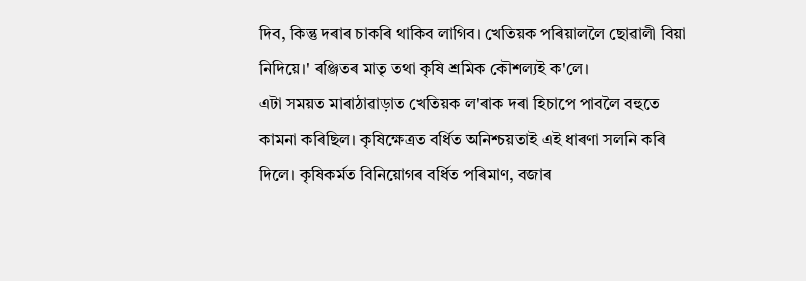দিব, কিন্তু দৰাৰ চাকৰি থাকিব লাগিব। খেতিয়ক পৰিয়াললৈ ছোৱালী বিয়া নিদিয়ে।' ৰঞ্জিতৰ মাতৃ তথা কৃষি শ্ৰমিক কৌশল্যই ক'লে।
এটা সময়ত মাৰাঠাৱাড়াত খেতিয়ক ল'ৰাক দৰা হিচাপে পাবলৈ বহুতে কামনা কৰিছিল। কৃষিক্ষেত্ৰত বৰ্ধিত অনিশ্চয়তাই এই ধাৰণা সলনি কৰি দিলে। কৃষিকৰ্মত বিনিয়োগৰ বৰ্ধিত পৰিমাণ, বজাৰ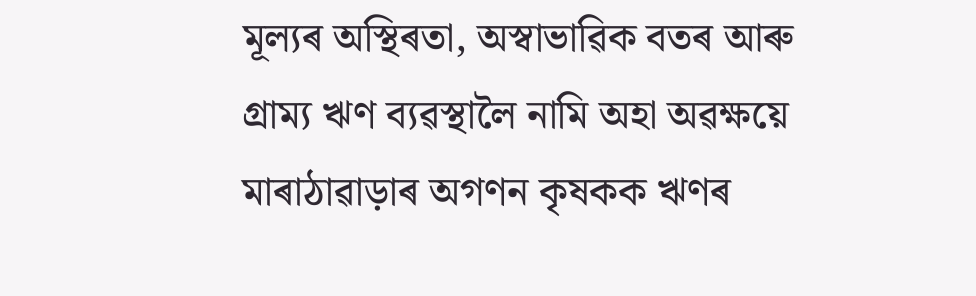মূল্যৰ অস্থিৰতা, অস্বাভাৱিক বতৰ আৰু গ্ৰাম্য ঋণ ব্যৱস্থালৈ নামি অহা অৱক্ষয়ে মাৰাঠাৱাড়াৰ অগণন কৃষকক ঋণৰ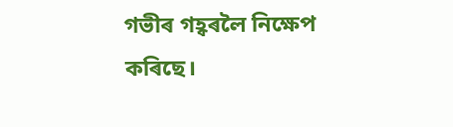গভীৰ গহ্বৰলৈ নিক্ষেপ কৰিছে।